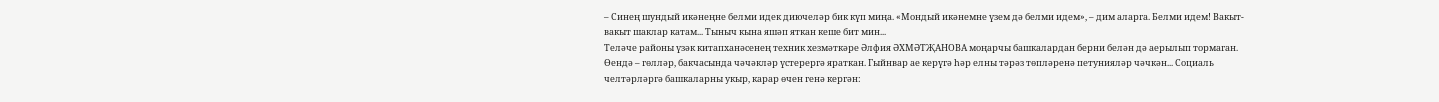– Синең шундый икәнеңне белми идек диючеләр бик күп миңа. «Мондый икәнемне үзем дә белми идем», – дим аларга. Белми идем! Вакыт-вакыт шаклар катам... Тыныч кына яшәп яткан кеше бит мин...
Теләче районы үзәк китапханәсенең техник хезмәткәре Әлфия ӘХМӘТҖАНОВА моңарчы башкалардан берни белән дә аерылып тормаган. Өендә – гөлләр, бакчасында чәчәкләр үстерергә яраткан. Гыйнвар ае керүгә һәр елны тәрәз төпләренә петунияләр чәчкән... Социаль челтәрләргә башкаларны укыр, карар өчен генә кергән: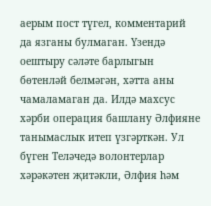аерым пост түгел, комментарий да язганы булмаган. Үзендә оештыру сәләте барлыгын бөтенләй белмәгән, хәтта аны чамаламаган да. Илдә махсус хәрби операция башлану Әлфияне танымаслык итеп үзгәрткән. Ул бүген Теләчедә волонтерлар хәрәкәтен җитәкли, Әлфия һәм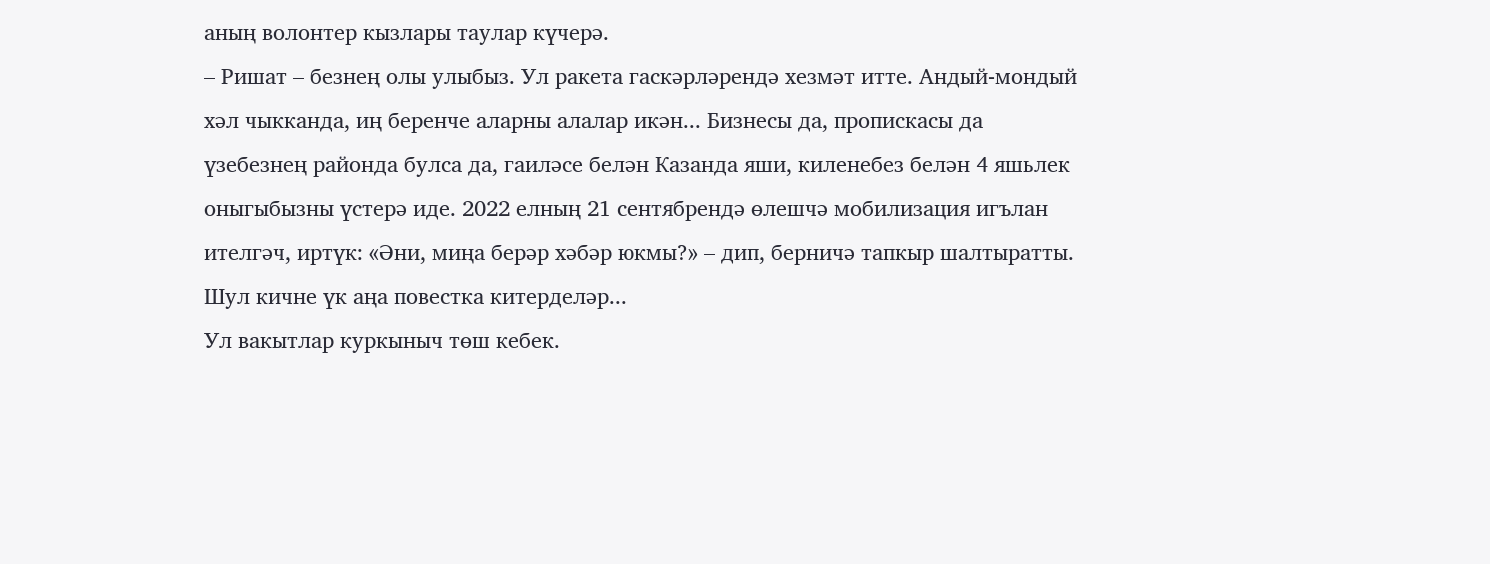аның волонтер кызлары таулар күчерә.
– Ришат – безнең олы улыбыз. Ул ракета гаскәрләрендә хезмәт итте. Андый-мондый хәл чыкканда, иң беренче аларны алалар икән... Бизнесы да, пропискасы да үзебезнең районда булса да, гаиләсе белән Казанда яши, киленебез белән 4 яшьлек оныгыбызны үстерә иде. 2022 елның 21 сентябрендә өлешчә мобилизация игълан ителгәч, иртүк: «Әни, миңа берәр хәбәр юкмы?» – дип, берничә тапкыр шалтыратты. Шул кичне үк аңа повестка китерделәр...
Ул вакытлар куркыныч төш кебек.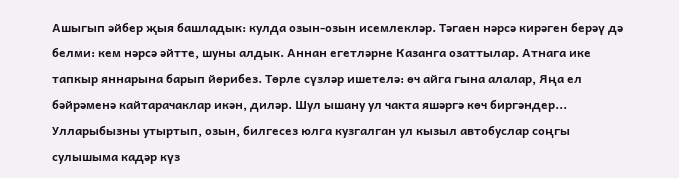Ашыгып әйбер җыя башладык: кулда озын-озын исемлекләр. Тәгаен нәрсә кирәген берәү дә белми: кем нәрсә әйтте, шуны алдык. Аннан егетләрне Казанга озаттылар. Атнага ике тапкыр яннарына барып йөрибез. Төрле сүзләр ишетелә: өч айга гына алалар, Яңа ел бәйрәменә кайтарачаклар икән, диләр. Шул ышану ул чакта яшәргә көч биргәндер... Улларыбызны утыртып, озын, билгесез юлга кузгалган ул кызыл автобуслар соңгы сулышыма кадәр күз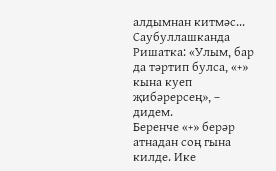алдымнан китмәс... Саубуллашканда Ришатка: «Улым, бар да тәртип булса, «+» кына куеп җибәрерсең», – дидем.
Беренче «+» берәр атнадан соң гына килде. Ике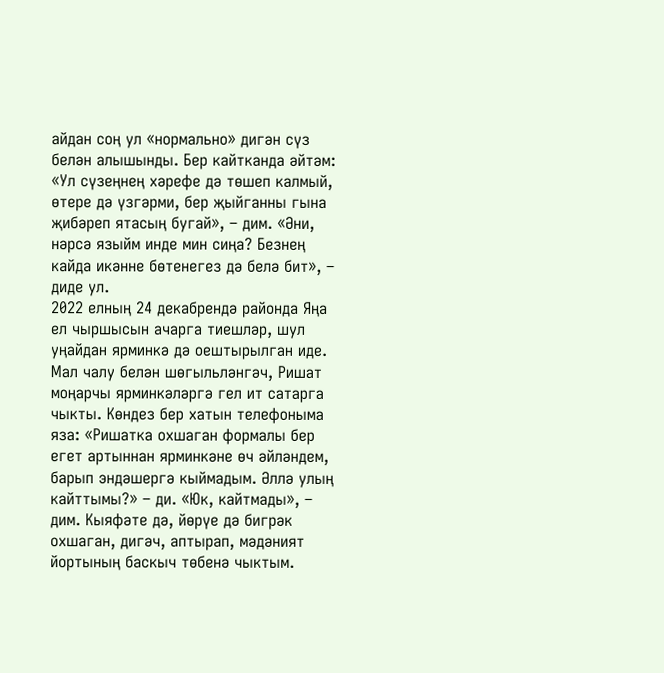айдан соң ул «нормально» дигән сүз белән алышынды. Бер кайтканда әйтәм: «Ул сүзеңнең хәрефе дә төшеп калмый, өтере дә үзгәрми, бер җыйганны гына җибәреп ятасың бугай», – дим. «Әни, нәрсә языйм инде мин сиңа? Безнең кайда икәнне бөтенегез дә белә бит», – диде ул.
2022 елның 24 декабрендә районда Яңа ел чыршысын ачарга тиешләр, шул уңайдан ярминкә дә оештырылган иде. Мал чалу белән шөгыльләнгәч, Ришат моңарчы ярминкәләргә гел ит сатарга чыкты. Көндез бер хатын телефоныма яза: «Ришатка охшаган формалы бер егет артыннан ярминкәне өч әйләндем, барып эндәшергә кыймадым. Әллә улың кайттымы?» – ди. «Юк, кайтмады», – дим. Кыяфәте дә, йөрүе дә бигрәк охшаган, дигәч, аптырап, мәдәният йортының баскыч төбенә чыктым.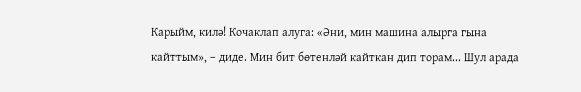Карыйм, килә! Кочаклап алуга: «Әни, мин машина алырга гына кайттым», – диде. Мин бит бөтенләй кайткан дип торам... Шул арада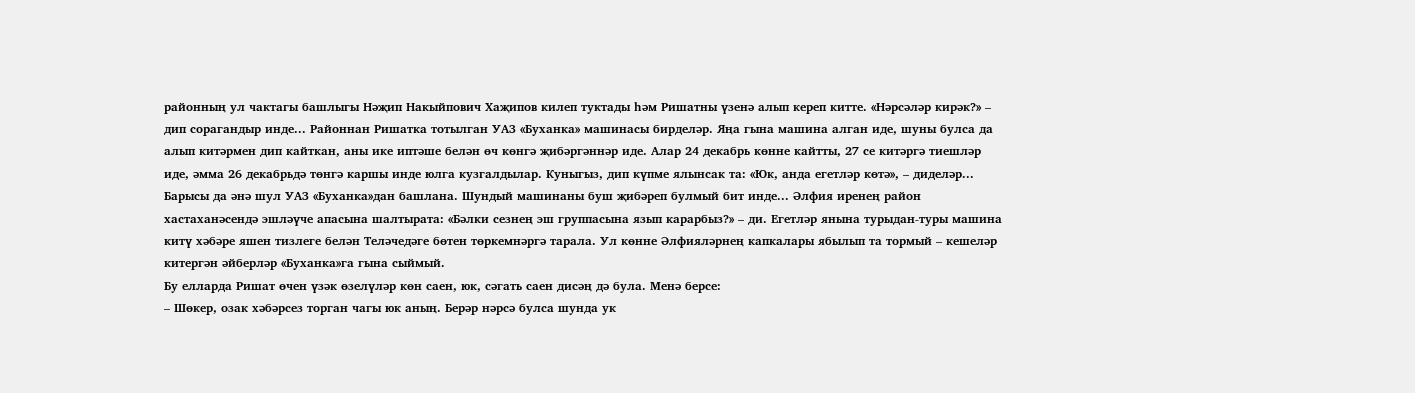районның ул чактагы башлыгы Нәҗип Накыйпович Хаҗипов килеп туктады һәм Ришатны үзенә алып кереп китте. «Нәрсәләр кирәк?» – дип сорагандыр инде... Районнан Ришатка тотылган УАЗ «Буханка» машинасы бирделәр. Яңа гына машина алган иде, шуны булса да алып китәрмен дип кайткан, аны ике иптәше белән өч көнгә җибәргәннәр иде. Алар 24 декабрь көнне кайтты, 27 се китәргә тиешләр иде, әмма 26 декабрьдә төнгә каршы инде юлга кузгалдылар. Куныгыз, дип күпме ялынсак та: «Юк, анда егетләр көтә», – диделәр...
Барысы да әнә шул УАЗ «Буханка»дан башлана. Шундый машинаны буш җибәреп булмый бит инде... Әлфия иренең район хастаханәсендә эшләүче апасына шалтырата: «Бәлки сезнең эш группасына язып карарбыз?» – ди. Егетләр янына турыдан-туры машина китү хәбәре яшен тизлеге белән Теләчедәге бөтен төркемнәргә тарала. Ул көнне Әлфияләрнең капкалары ябылып та тормый – кешеләр китергән әйберләр «Буханка»га гына сыймый.
Бу елларда Ришат өчен үзәк өзелүләр көн саен, юк, сәгать саен дисәң дә була. Менә берсе:
– Шөкер, озак хәбәрсез торган чагы юк аның. Берәр нәрсә булса шунда ук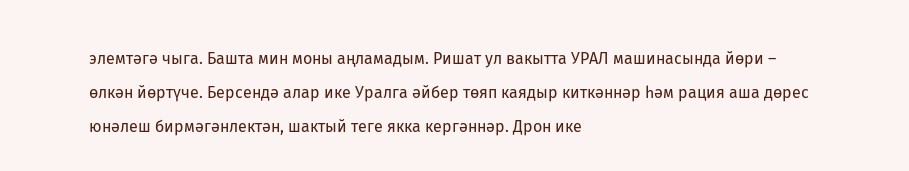элемтәгә чыга. Башта мин моны аңламадым. Ришат ул вакытта УРАЛ машинасында йөри – өлкән йөртүче. Берсендә алар ике Уралга әйбер төяп каядыр киткәннәр һәм рация аша дөрес юнәлеш бирмәгәнлектән, шактый теге якка кергәннәр. Дрон ике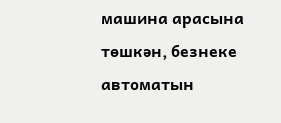машина арасына төшкән, безнеке автоматын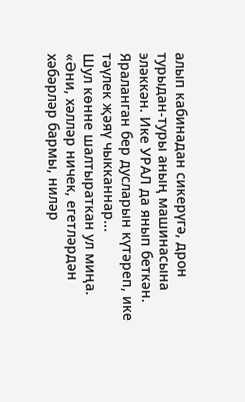алып кабинадан сикерүгә, дрон турыдан-туры аның машинасына эләккән. Ике УРАЛ да янып беткән. Яраланган бер дусларын күтәреп, ике тәүлек җәяү чыкканнар...
Шул көнне шалтыраткан ул миңа. «Әни, хәлләр ничек, егетләрдән хәбәрләр бармы, ниләр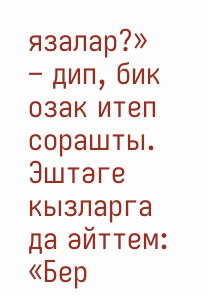язалар?» – дип, бик озак итеп сорашты. Эштәге кызларга да әйттем: «Бер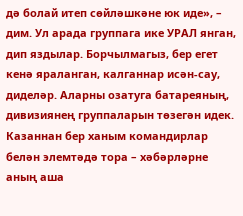дә болай итеп сөйләшкәне юк иде», – дим. Ул арада группага ике УРАЛ янган, дип яздылар. Борчылмагыз, бер егет кенә яраланган, калганнар исән-сау, диделәр. Аларны озатуга батареяның, дивизиянең группаларын төзегән идек. Казаннан бер ханым командирлар белән элемтәдә тора – хәбәрләрне аның аша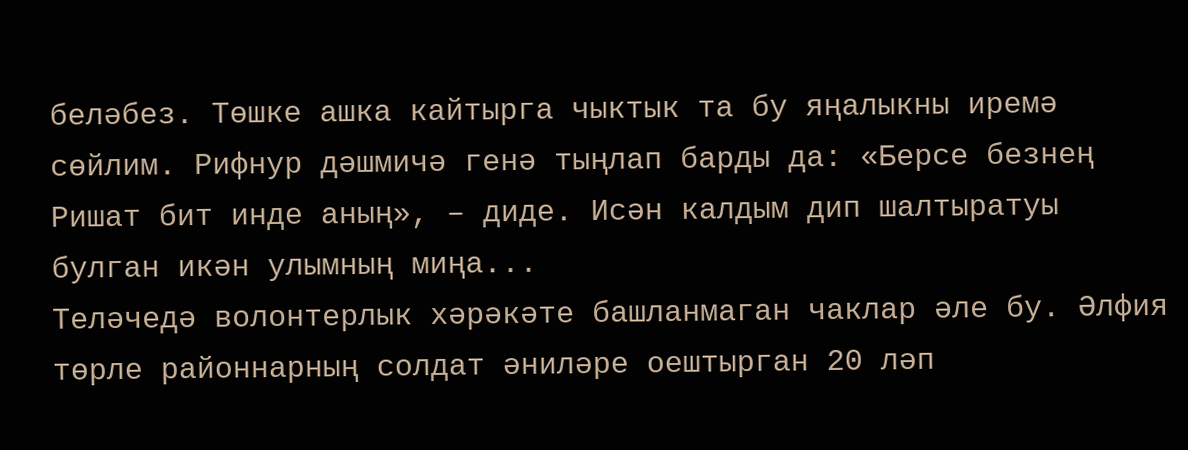беләбез. Төшке ашка кайтырга чыктык та бу яңалыкны иремә сөйлим. Рифнур дәшмичә генә тыңлап барды да: «Берсе безнең Ришат бит инде аның», – диде. Исән калдым дип шалтыратуы булган икән улымның миңа...
Теләчедә волонтерлык хәрәкәте башланмаган чаклар әле бу. Әлфия төрле районнарның солдат әниләре оештырган 20 ләп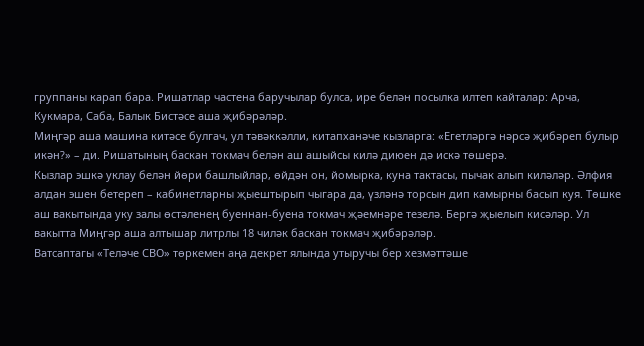группаны карап бара. Ришатлар частена баручылар булса, ире белән посылка илтеп кайталар: Арча, Кукмара, Саба, Балык Бистәсе аша җибәрәләр.
Миңгәр аша машина китәсе булгач, ул тәвәккәлли, китапханәче кызларга: «Егетләргә нәрсә җибәреп булыр икән?» – ди. Ришатының баскан токмач белән аш ашыйсы килә диюен дә искә төшерә.
Кызлар эшкә уклау белән йөри башлыйлар, өйдән он, йомырка, куна тактасы, пычак алып киләләр. Әлфия алдан эшен бетереп – кабинетларны җыештырып чыгара да, үзләнә торсын дип камырны басып куя. Төшке аш вакытында уку залы өстәленең буеннан-буена токмач җәемнәре тезелә. Бергә җыелып кисәләр. Ул вакытта Миңгәр аша алтышар литрлы 18 чиләк баскан токмач җибәрәләр.
Ватсаптагы «Теләче СВО» төркемен аңа декрет ялында утыручы бер хезмәттәше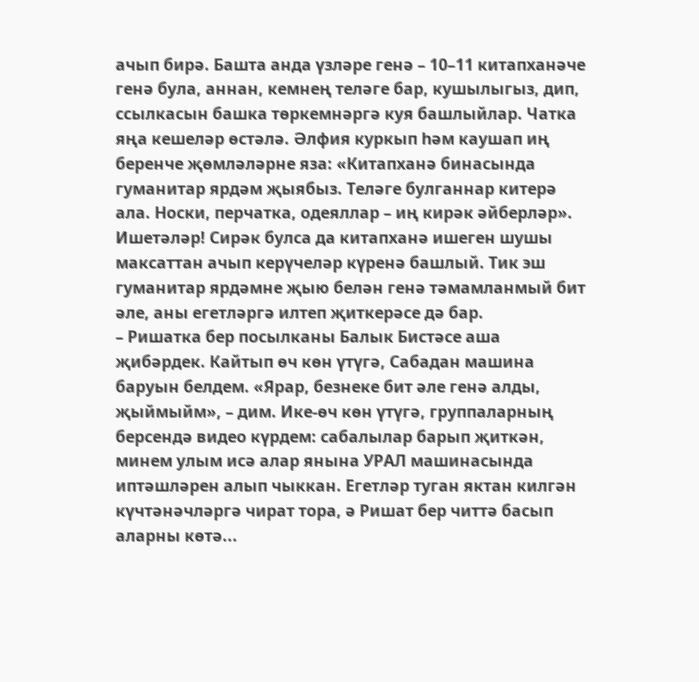ачып бирә. Башта анда үзләре генә – 10–11 китапханәче генә була, аннан, кемнең теләге бар, кушылыгыз, дип, ссылкасын башка төркемнәргә куя башлыйлар. Чатка яңа кешеләр өстәлә. Әлфия куркып һәм каушап иң беренче җөмләләрне яза: «Китапханә бинасында гуманитар ярдәм җыябыз. Теләге булганнар китерә ала. Носки, перчатка, одеяллар – иң кирәк әйберләр».
Ишетәләр! Сирәк булса да китапханә ишеген шушы максаттан ачып керүчеләр күренә башлый. Тик эш гуманитар ярдәмне җыю белән генә тәмамланмый бит әле, аны егетләргә илтеп җиткерәсе дә бар.
– Ришатка бер посылканы Балык Бистәсе аша җибәрдек. Кайтып өч көн үтүгә, Сабадан машина баруын белдем. «Ярар, безнеке бит әле генә алды, җыймыйм», – дим. Ике-өч көн үтүгә, группаларның берсендә видео күрдем: сабалылар барып җиткән, минем улым исә алар янына УРАЛ машинасында иптәшләрен алып чыккан. Егетләр туган яктан килгән күчтәнәчләргә чират тора, ә Ришат бер читтә басып аларны көтә...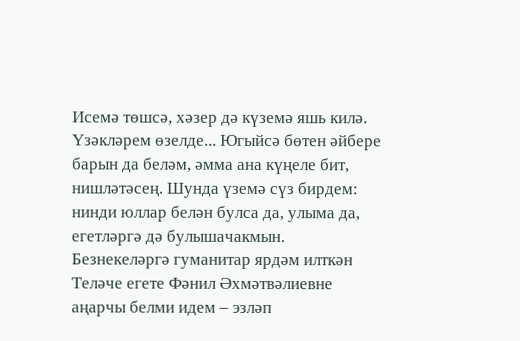Исемә төшсә, хәзер дә күземә яшь килә. Үзәкләрем өзелде... Югыйсә бөтен әйбере барын да беләм, әмма ана күңеле бит, нишләтәсең. Шунда үземә сүз бирдем: нинди юллар белән булса да, улыма да, егетләргә дә булышачакмын. Безнекеләргә гуманитар ярдәм илткән Теләче егете Фәнил Әхмәтвәлиевне аңарчы белми идем – эзләп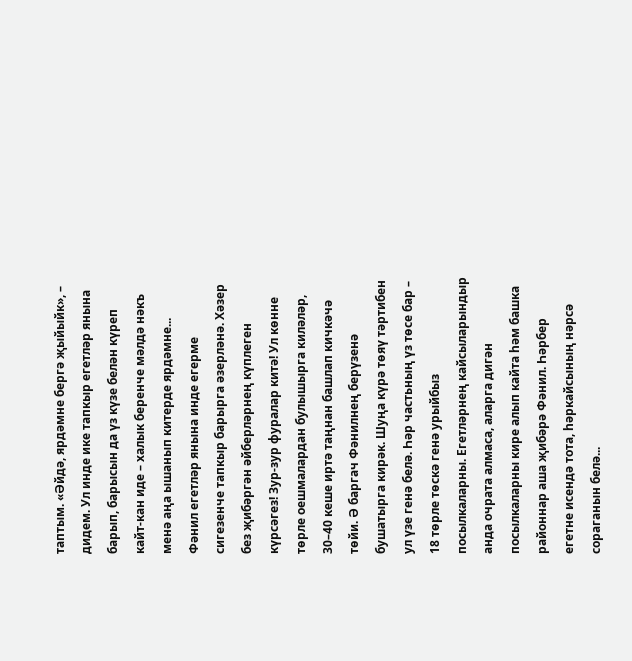таптым. «Әйдә, ярдәмне бергә җыйыйк», – дидем. Ул инде ике тапкыр егетләр янына барып, барысын да үз күзе белән күреп кайт-кан иде – халык беренче мәлдә нәкъ менә аңа ышанып китерде ярдәмне...
Фәнил егетләр янына инде егерме сигезенче тапкыр барырга әзерләнә. Хәзер без җибәргән әйберләрнең күплеген күрсәгез! Зур-зур фуралар китә! Ул көнне төрле оешмалардан булышырга киләләр, 30–40 кеше иртә таңнан башлап кичкәчә төйи. Ә баргач Фәнилнең берүзенә бушатырга кирәк. Шуңа күрә төяү тәртибен ул үзе генә белә. Һәр частьның үз төсе бар – 18 төрле төскә генә урыйбыз посылкаларны. Егетләрнең кайсыларындыр анда очрата алмаса, аларга дигән посылкаларны кире алып кайта һәм башка районнар аша җибәрә Фәнил. Һәрбер егетне исендә тота, һәркайсының нәрсә сораганын белә...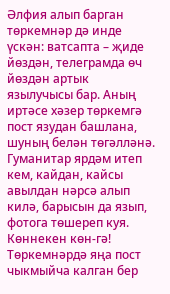Әлфия алып барган төркемнәр дә инде үскән: ватсапта – җиде йөздән, телеграмда өч йөздән артык язылучысы бар. Аның иртәсе хәзер төркемгә пост язудан башлана, шуның белән төгәлләнә. Гуманитар ярдәм итеп кем, кайдан, кайсы авылдан нәрсә алып килә, барысын да язып, фотога төшереп куя. Көннекен көн-гә! Төркемнәрдә яңа пост чыкмыйча калган бер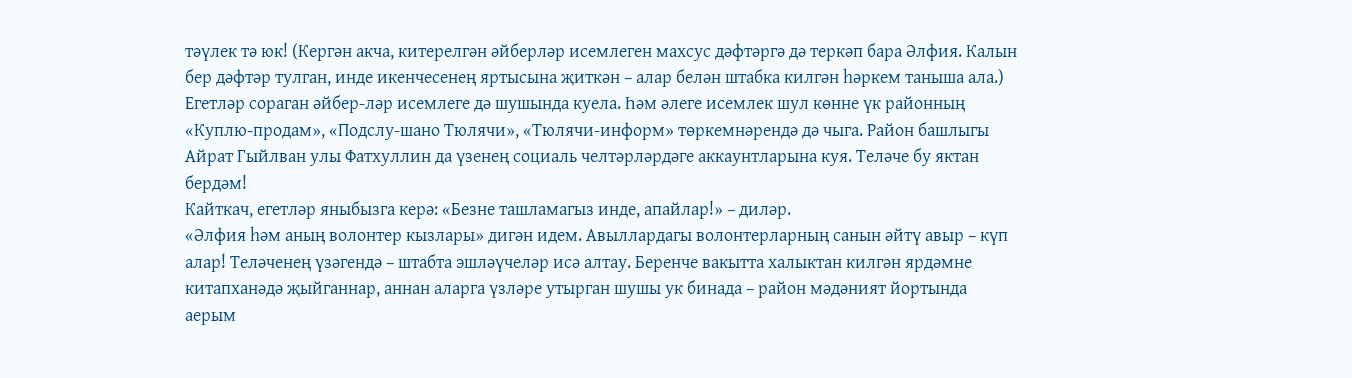тәүлек тә юк! (Кергән акча, китерелгән әйберләр исемлеген махсус дәфтәргә дә теркәп бара Әлфия. Калын бер дәфтәр тулган, инде икенчесенең яртысына җиткән – алар белән штабка килгән һәркем таныша ала.) Егетләр сораган әйбер-ләр исемлеге дә шушында куела. Һәм әлеге исемлек шул көнне үк районның «Куплю-продам», «Подслу-шано Тюлячи», «Тюлячи-информ» төркемнәрендә дә чыга. Район башлыгы Айрат Гыйлван улы Фатхуллин да үзенең социаль челтәрләрдәге аккаунтларына куя. Теләче бу яктан бердәм!
Кайткач, егетләр яныбызга керә: «Безне ташламагыз инде, апайлар!» – диләр.
«Әлфия һәм аның волонтер кызлары» дигән идем. Авыллардагы волонтерларның санын әйтү авыр – күп алар! Теләченең үзәгендә – штабта эшләүчеләр исә алтау. Беренче вакытта халыктан килгән ярдәмне китапханәдә җыйганнар, аннан аларга үзләре утырган шушы ук бинада – район мәдәният йортында аерым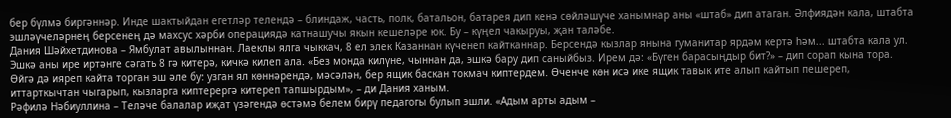бер бүлмә биргәннәр. Инде шактыйдан егетләр телендә – блиндаж, часть, полк, батальон, батарея дип кенә сөйләшүче ханымнар аны «штаб» дип атаган. Әлфиядән кала, штабта эшләүчеләрнең берсенең дә махсус хәрби операциядә катнашучы якын кешеләре юк. Бу – күңел чакыруы, җан таләбе.
Дания Шәйхетдинова – Ямбулат авылыннан. Лаеклы ялга чыккач, 8 ел элек Казаннан күченеп кайтканнар. Берсендә кызлар янына гуманитар ярдәм кертә һәм... штабта кала ул. Эшкә аны ире иртәнге сәгать 8 гә китерә, кичкә килеп ала. «Без монда килүне, чыннан да, эшкә бару дип саныйбыз. Ирем дә: «Бүген барасыңдыр бит?» – дип сорап кына тора. Өйгә дә ияреп кайта торган эш әле бу: узган ял көннәрендә, мәсәлән, бер ящик баскан токмач киптердем. Өченче көн исә ике ящик тавык ите алып кайтып пешереп, иттарткычтан чыгарып, кызларга киптерергә китереп тапшырдым», – ди Дания ханым.
Рәфилә Нәбиуллина – Теләче балалар иҗат үзәгендә өстәмә белем бирү педагогы булып эшли. «Адым арты адым –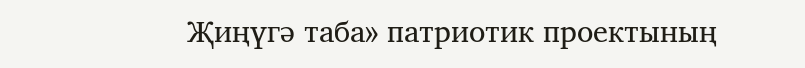Җиңүгә таба» патриотик проектының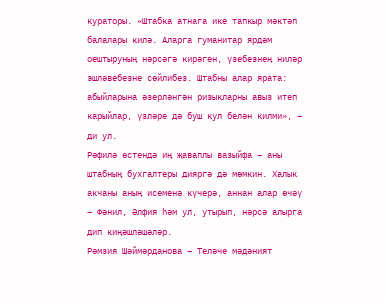кураторы. «Штабка атнага ике тапкыр мәктәп балалары килә. Аларга гуманитар ярдәм оештыруның нәрсәгә кирәген, үзебезнең ниләр эшләвебезне сөйлибез. Штабны алар ярата: абыйларына әзерләнгән ризыкларны авыз итеп карыйлар, үзләре дә буш кул белән килми», – ди ул.
Рәфилә өстендә иң җаваплы вазыйфа – аны штабның бухгалтеры дияргә дә мөмкин. Халык акчаны аның исеменә күчерә, аннан алар өчәү – Фәнил, Әлфия һәм ул, утырып, нәрсә алырга дип киңәшләшәләр.
Рәмзия Шәймәрданова – Теләче мәдәният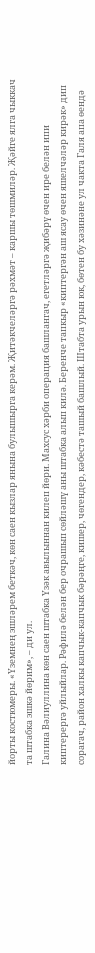йорты костюмеры. «Үземнең эшләрем беткәч, көн саен кызлар янына булышырга керәм. Җитәкчеләргә рәхмәт – каршы төшмиләр. Җәйге ялга чыккач та штабка эшкә йөрим», – ди ул.
Галина Вәлиуллина көн саен штабка Үзәк авылыннан килеп йөри. Махсус хәрби операция башлангач, егетләргә җибәрү өчен ире белән ипи киптерергә уйлыйлар. Рәфилә белән бер очрашып сөйләшү аны штабка алып килә. Беренче тапкыр «киптергән аш ясау өчен яшелчәләр кирәк» дип сорагач, район халкы капчык-капчык бәрәңге, кишер, чөгендер, кәбестә ташый башлый. Штабта урын юк, бөтен бу хәзинәне ул чакта Галя апа өендә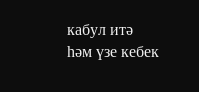кабул итә һәм үзе кебек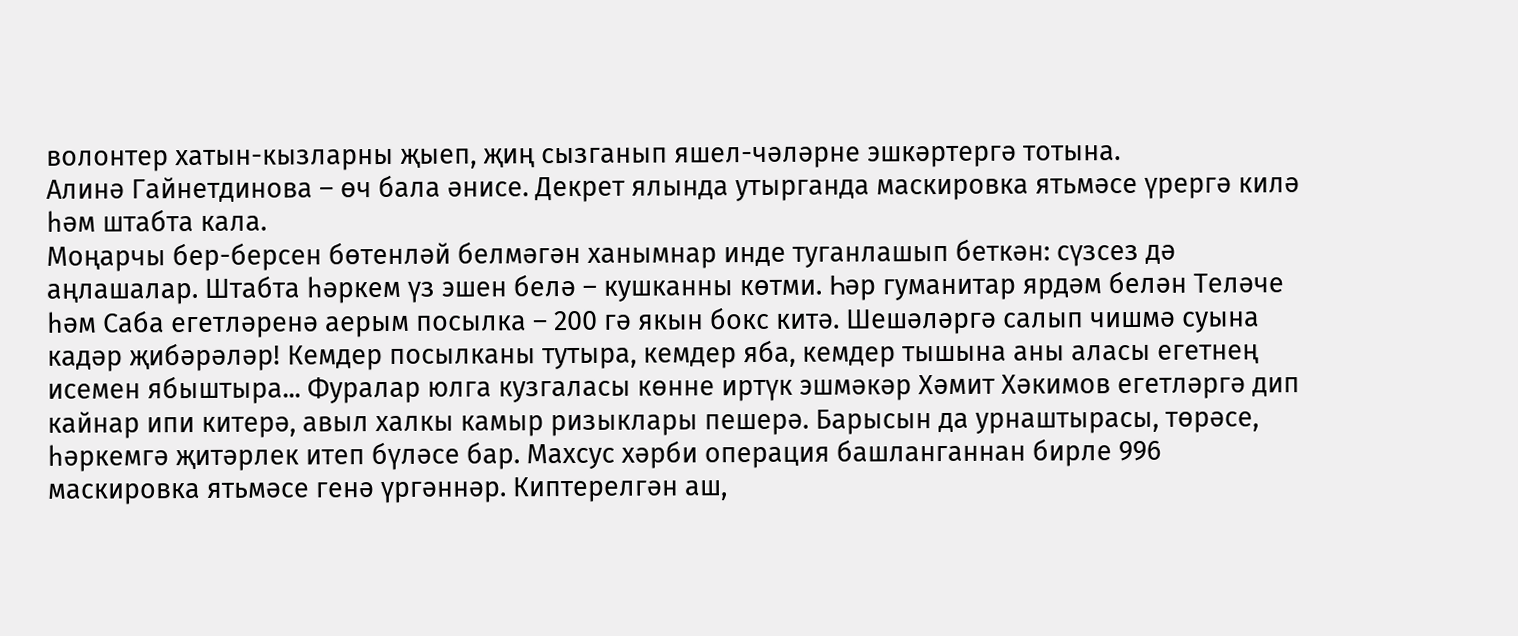волонтер хатын-кызларны җыеп, җиң сызганып яшел-чәләрне эшкәртергә тотына.
Алинә Гайнетдинова – өч бала әнисе. Декрет ялында утырганда маскировка ятьмәсе үрергә килә һәм штабта кала.
Моңарчы бер-берсен бөтенләй белмәгән ханымнар инде туганлашып беткән: сүзсез дә аңлашалар. Штабта һәркем үз эшен белә – кушканны көтми. Һәр гуманитар ярдәм белән Теләче һәм Саба егетләренә аерым посылка – 200 гә якын бокс китә. Шешәләргә салып чишмә суына кадәр җибәрәләр! Кемдер посылканы тутыра, кемдер яба, кемдер тышына аны аласы егетнең исемен ябыштыра... Фуралар юлга кузгаласы көнне иртүк эшмәкәр Хәмит Хәкимов егетләргә дип кайнар ипи китерә, авыл халкы камыр ризыклары пешерә. Барысын да урнаштырасы, төрәсе, һәркемгә җитәрлек итеп бүләсе бар. Махсус хәрби операция башланганнан бирле 996 маскировка ятьмәсе генә үргәннәр. Киптерелгән аш,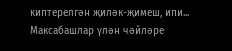киптерелгән җиләк-җимеш, ипи... Максабашлар үлән чәйләре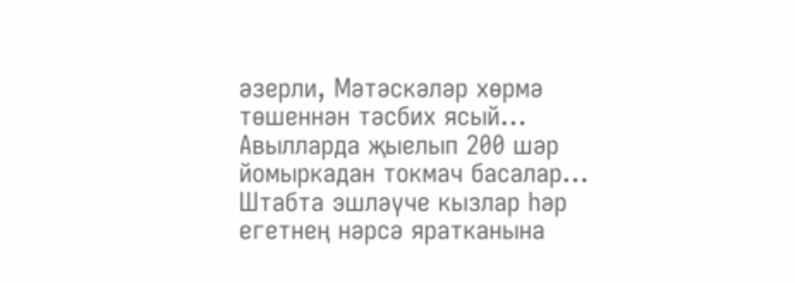әзерли, Мәтәскәләр хөрмә төшеннән тәсбих ясый... Авылларда җыелып 200 шәр йомыркадан токмач басалар... Штабта эшләүче кызлар һәр егетнең нәрсә яратканына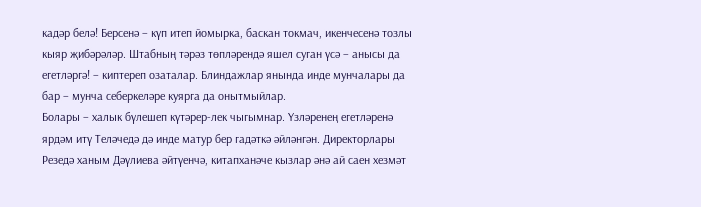кадәр белә! Берсенә – күп итеп йомырка, баскан токмач, икенчесенә тозлы кыяр җибәрәләр. Штабның тәрәз төпләрендә яшел суган үсә – анысы да егетләргә! – киптереп озаталар. Блиндажлар янында инде мунчалары да бар – мунча себеркеләре куярга да онытмыйлар.
Болары – халык бүлешеп күтәрер-лек чыгымнар. Үзләренең егетләренә ярдәм итү Теләчедә дә инде матур бер гадәткә әйләнгән. Директорлары Резедә ханым Дәүлиева әйтүенчә, китапханәче кызлар әнә ай саен хезмәт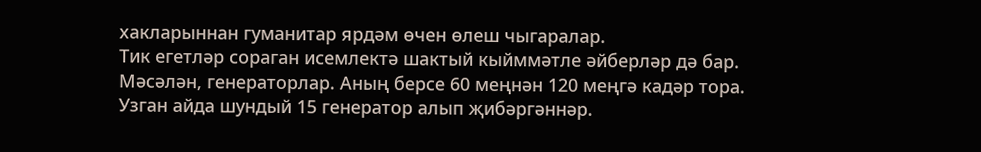хакларыннан гуманитар ярдәм өчен өлеш чыгаралар.
Тик егетләр сораган исемлектә шактый кыйммәтле әйберләр дә бар. Мәсәлән, генераторлар. Аның берсе 60 меңнән 120 меңгә кадәр тора. Узган айда шундый 15 генератор алып җибәргәннәр.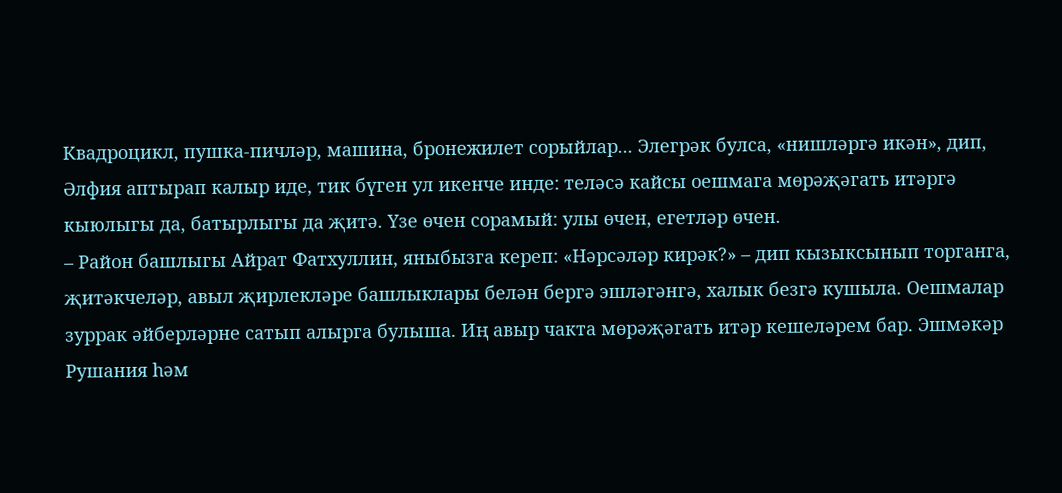Квадроцикл, пушка-пичләр, машина, бронежилет сорыйлар... Элегрәк булса, «нишләргә икән», дип, Әлфия аптырап калыр иде, тик бүген ул икенче инде: теләсә кайсы оешмага мөрәҗәгать итәргә кыюлыгы да, батырлыгы да җитә. Үзе өчен сорамый: улы өчен, егетләр өчен.
– Район башлыгы Айрат Фатхуллин, яныбызга кереп: «Нәрсәләр кирәк?» – дип кызыксынып торганга, җитәкчеләр, авыл җирлекләре башлыклары белән бергә эшләгәнгә, халык безгә кушыла. Оешмалар зуррак әйберләрне сатып алырга булыша. Иң авыр чакта мөрәҗәгать итәр кешеләрем бар. Эшмәкәр Рушания һәм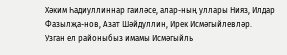Хәким Һадиуллиннар гаиләсе, алар-ның уллары Нияз, Илдар Фазылҗа-нов, Азат Шәйдуллин, Ирек Исмәгыйлевләр.
Узган ел районыбыз имамы Исмәгыйль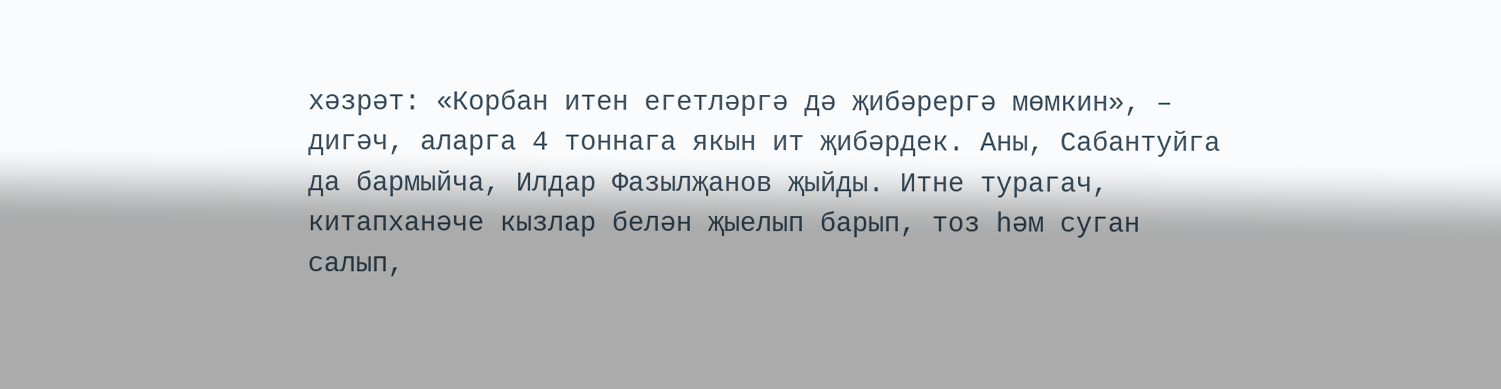хәзрәт: «Корбан итен егетләргә дә җибәрергә мөмкин», – дигәч, аларга 4 тоннага якын ит җибәрдек. Аны, Сабантуйга да бармыйча, Илдар Фазылҗанов җыйды. Итне турагач, китапханәче кызлар белән җыелып барып, тоз һәм суган салып,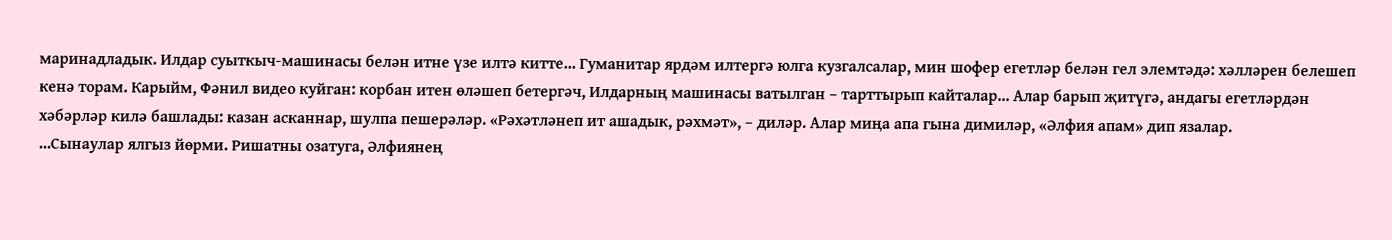маринадладык. Илдар суыткыч-машинасы белән итне үзе илтә китте... Гуманитар ярдәм илтергә юлга кузгалсалар, мин шофер егетләр белән гел элемтәдә: хәлләрен белешеп кенә торам. Карыйм, Фәнил видео куйган: корбан итен өләшеп бетергәч, Илдарның машинасы ватылган – тарттырып кайталар... Алар барып җитүгә, андагы егетләрдән хәбәрләр килә башлады: казан асканнар, шулпа пешерәләр. «Рәхәтләнеп ит ашадык, рәхмәт», – диләр. Алар миңа апа гына димиләр, «Әлфия апам» дип язалар.
...Сынаулар ялгыз йөрми. Ришатны озатуга, Әлфиянең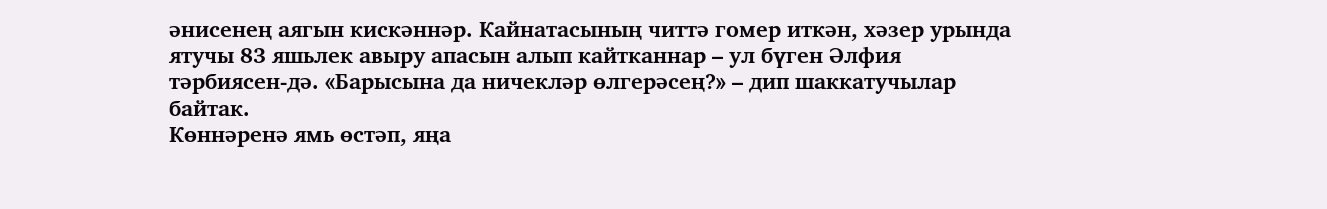әнисенең аягын кискәннәр. Кайнатасының читтә гомер иткән, хәзер урында ятучы 83 яшьлек авыру апасын алып кайтканнар – ул бүген Әлфия тәрбиясен-дә. «Барысына да ничекләр өлгерәсең?» – дип шаккатучылар байтак.
Көннәренә ямь өстәп, яңа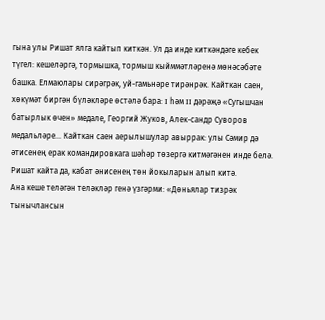гына улы Ришат ялга кайтып киткән. Ул да инде киткәндәге кебек түгел: кешеләргә, тормышка, тормыш кыйммәтләренә мөнәсәбәте башка. Елмаюлары сирәгрәк, уй-гамьнәре тирәнрәк. Кайткан саен, хөкүмәт биргән бүләкләре өстәлә бара: I һәм II дәрәҗә «Сугышчан батырлык өчен» медале, Георгий Жуков, Алек-сандр Суворов медальләре... Кайткан саен аерылышулар авыррак: улы Сәмир дә әтисенең ерак командировкага шәһәр төзергә китмәгәнен инде белә. Ришат кайта да, кабат әнисенең төн йокыларын алып китә.
Ана кеше теләгән теләкләр генә үзгәрми: «Дөньялар тизрәк тынычлансын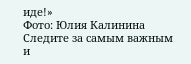иде!»
Фото: Юлия Калинина
Следите за самым важным и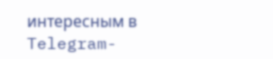интересным в Telegram-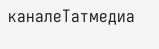каналеТатмедиа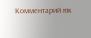Комментарий юк